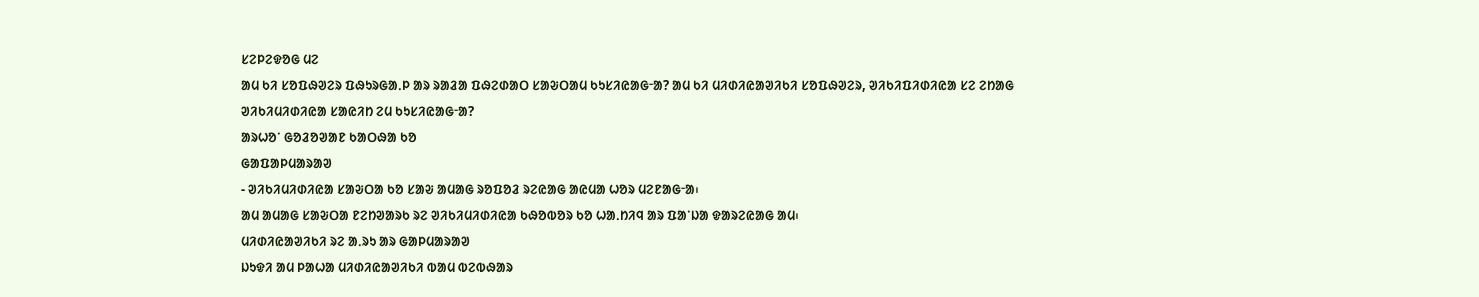ᱥᱮᱞᱮᱫᱚᱜ ᱢᱮ
ᱟᱢ ᱠᱤ ᱥᱚᱯᱷᱣᱮᱨ ᱯᱷᱩᱨᱜᱟᱹᱞ ᱟᱨ ᱨᱟᱲᱟ ᱯᱷᱮᱰᱟᱛ ᱥᱟᱶᱛᱟᱢ ᱠᱩᱥᱤᱭᱟᱜᱼᱟ? ᱟᱢ ᱠᱤ ᱢᱤᱰᱤᱭᱟᱣᱤᱠᱤ ᱥᱚᱯᱷᱣᱮᱨ, ᱣᱤᱠᱤᱯᱤᱰᱤᱭᱟ ᱥᱮ ᱮᱴᱟᱜ ᱣᱤᱠᱤᱢᱤᱰᱤᱭᱟ ᱥᱟᱭᱤᱴ ᱮᱢ ᱠᱩᱥᱤᱭᱟᱜᱼᱟ?
ᱟᱨᱦᱚᱸ ᱜᱚᱲᱚᱣᱟᱱ ᱠᱟᱛᱷᱟ ᱠᱚ
ᱜᱟᱯᱟᱞᱢᱟᱨᱟᱣ
- ᱣᱤᱠᱤᱢᱤᱰᱤᱭᱟ ᱥᱟᱶᱛᱟ ᱠᱚ ᱥᱟᱶ ᱟᱢᱟᱜ ᱨᱚᱯᱚᱲ ᱨᱮᱭᱟᱜ ᱟᱭᱢᱟ ᱦᱚᱨ ᱢᱮᱱᱟᱜᱼᱟ᱾
ᱟᱢ ᱟᱢᱟᱜ ᱥᱟᱶᱛᱟ ᱱᱮᱴᱣᱟᱨᱠ ᱨᱮ ᱣᱤᱠᱤᱢᱤᱰᱤᱭᱟ ᱠᱷᱚᱵᱚᱨ ᱠᱚ ᱦᱟᱹᱴᱤᱧ ᱟᱨ ᱯᱟᱸᱡᱟ ᱫᱟᱨᱮᱭᱟᱜ ᱟᱢ᱾
ᱢᱤᱰᱤᱭᱟᱣᱤᱠᱤ ᱨᱮ ᱟᱹᱨᱩ ᱟᱨ ᱜᱟᱞᱢᱟᱨᱟᱣ
ᱡᱩᱫᱤ ᱟᱢ ᱞᱟᱦᱟ ᱢᱤᱰᱤᱭᱟᱣᱤᱠᱤ ᱵᱟᱢ ᱵᱮᱵᱷᱟᱨ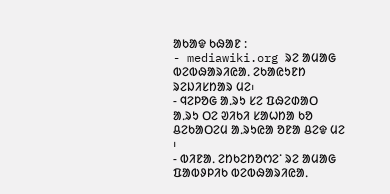ᱟᱠᱟᱫ ᱠᱷᱟᱱ :
- mediawiki.org ᱨᱮ ᱟᱢᱟᱜ ᱵᱮᱵᱷᱟᱨᱤᱭᱟᱹ ᱮᱠᱟᱭᱩᱱᱴ ᱨᱮᱡᱤᱥᱴᱟᱨ ᱢᱮ᱾
- ᱧᱮᱞᱚᱜ ᱟᱹᱨᱩ ᱥᱮ ᱯᱷᱮᱰᱟᱛ ᱟᱹᱨᱩ ᱛᱮ ᱣᱤᱠᱤ ᱥᱟᱦᱴᱟ ᱠᱚ ᱪᱮᱠᱟᱛᱮᱢ ᱟᱹᱨᱩᱭᱟ ᱚᱱᱟ ᱪᱮᱫ ᱢᱮ ᱾
- ᱵᱤᱱᱟᱹ ᱮᱴᱠᱮᱴᱚᱬᱮᱸ ᱨᱮ ᱟᱢᱟᱜ ᱯᱟᱵᱽᱞᱤᱠ ᱵᱮᱵᱷᱟᱨᱤᱭᱟᱹ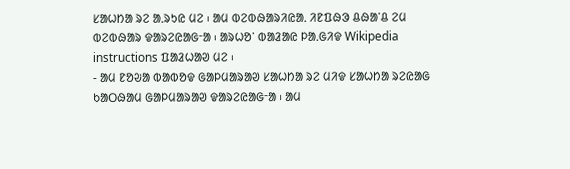ᱥᱟᱦᱴᱟ ᱨᱮ ᱟᱹᱨᱩᱭ ᱢᱮ ᱾ ᱟᱢ ᱵᱮᱵᱷᱟᱨᱤᱭᱟᱹ ᱤᱱᱯᱷᱳ ᱪᱷᱟᱸᱪ ᱮᱢ ᱵᱮᱵᱷᱟᱨ ᱫᱟᱨᱮᱭᱟᱜᱼᱟ ᱾ ᱟᱨᱦᱚᱸ ᱵᱟᱲᱟᱭ ᱞᱟᱹᱜᱤᱫ Wikipedia instructions ᱯᱟᱲᱦᱟᱣ ᱢᱮ ᱾
- ᱟᱢ ᱱᱚᱶᱟ ᱵᱟᱵᱚᱫ ᱜᱟᱞᱢᱟᱨᱟᱣ ᱥᱟᱦᱴᱟ ᱨᱮ ᱢᱤᱫ ᱥᱟᱦᱴᱟ ᱨᱮᱭᱟᱜ ᱠᱟᱛᱷᱟᱢ ᱜᱟᱞᱢᱟᱨᱟᱣ ᱫᱟᱨᱮᱭᱟᱜᱼᱟ ᱾ ᱟᱢ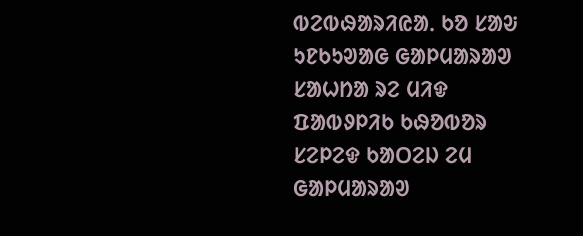ᱵᱮᱵᱷᱟᱨᱤᱭᱟᱹ ᱠᱚ ᱥᱟᱶ ᱩᱱᱠᱩᱣᱟᱜ ᱜᱟᱞᱢᱟᱨᱟᱣ ᱥᱟᱦᱴᱟ ᱨᱮ ᱢᱤᱫ ᱯᱟᱵᱽᱞᱤᱠ ᱠᱷᱚᱵᱚᱨ ᱥᱮᱞᱮᱫ ᱠᱟᱛᱮᱡ ᱮᱢ ᱜᱟᱞᱢᱟᱨᱟᱣ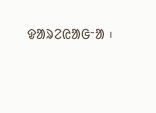ᱫᱟᱨᱮᱭᱟᱜᱼᱟ ᱾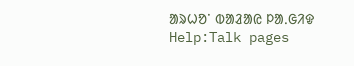ᱟᱨᱦᱚᱸ ᱵᱟᱲᱟᱭ ᱞᱟᱹᱜᱤᱫ Help:Talk pages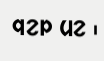ᱧᱮᱞ ᱢᱮ ᱾